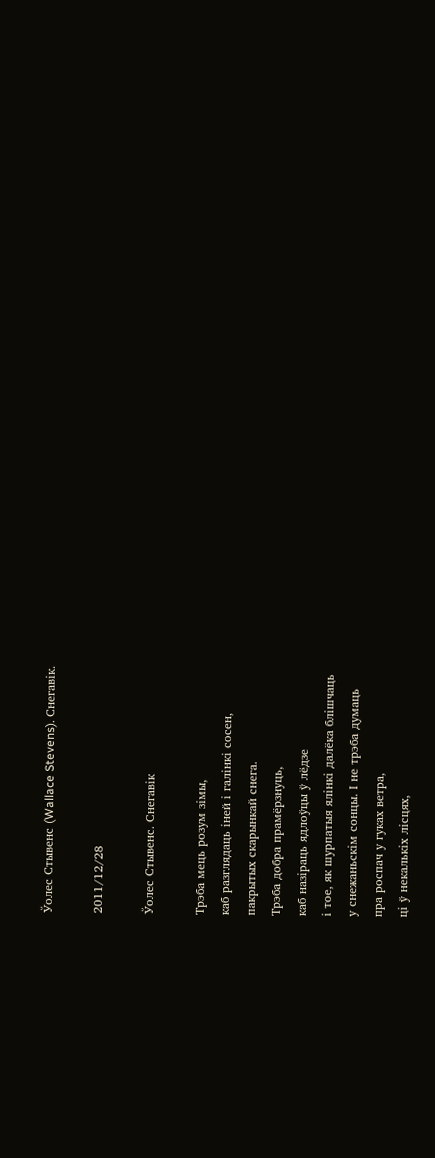Ўолес Стывенс (Wallace Stevens). Cнегавік.

2011/12/28

Ўолес Стывенс. Cнегавік

Трэба мець розум зімы,
каб разглядаць іней і галінкі сосен,
пакрытых скарынкай снега.
Трэба добра прамёрзнуць,
каб назіраць ядлоўцы ў лёдзе
і тое, як шурпатыя ялінкі далёка блішчаць
у снежаньскім сонцы. І не трэба думаць
пра роспач у гуках ветра,
ці ў некалькіх лісцях,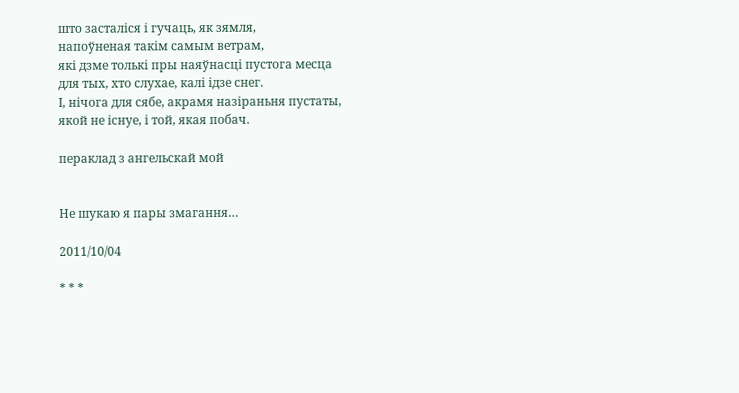што засталіся і гучаць, як зямля,
напоўненая такім самым ветрам,
які дзме толькі пры наяўнасці пустога месца
для тых, хто слухае, калі ідзе снег.
І, нічога для сябе, акрамя назіраньня пустаты,
якой не існуе, і той, якая побач.

пераклад з ангельскай мой


Не шукаю я пары змагання…

2011/10/04

* * *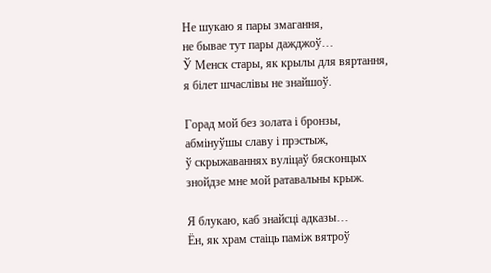Не шукаю я пары змагання,
не бывае тут пары дажджоў…
Ў Мeнск стары, як крылы для вяртання,
я білет шчаслівы не знайшоў.

Горад мой без золата і бронзы,
абмінуўшы славу і прэстыж,
ў скрыжаваннях вуліцаў бясконцых
знойдзе мне мой ратавальны крыж.

Я блукаю, каб знайсці адказы…
Ён, як храм стаіць паміж вятроў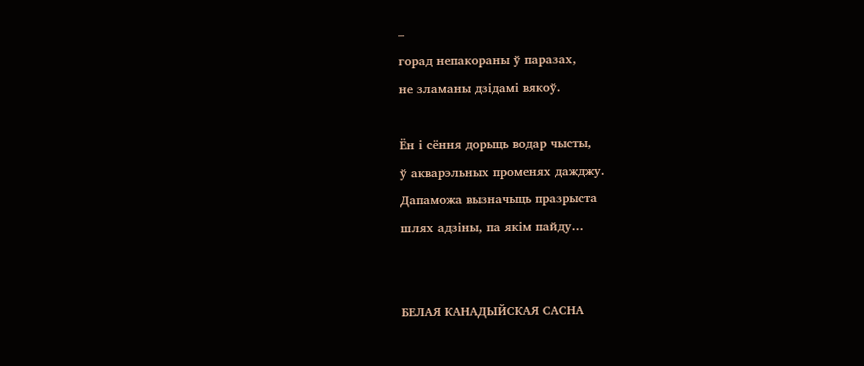–
горад непакораны ў паразах,
не зламаны дзідамі вякоў.

Ён і сёння дорыць водар чысты,
ў акварэльных променях дажджу.
Дапаможа вызначыць празрыста
шлях адзіны, па якім пайду…


БЕЛАЯ КАНАДЫЙСКАЯ САСНА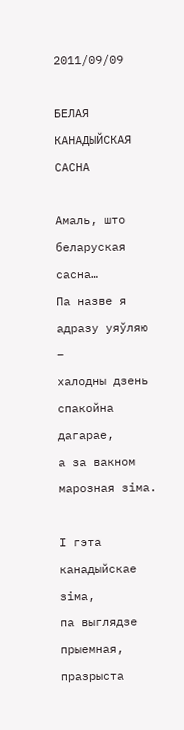2011/09/09

БЕЛАЯ КАНАДЫЙСКАЯ САСНА

Амаль, што беларуская сасна…
Па назве я адразу уяўляю –
халодны дзень спакойна дагарае,
а за вакном марозная зіма.

І гэта канадыйскае зіма,
па выглядзе прыемная, празрыста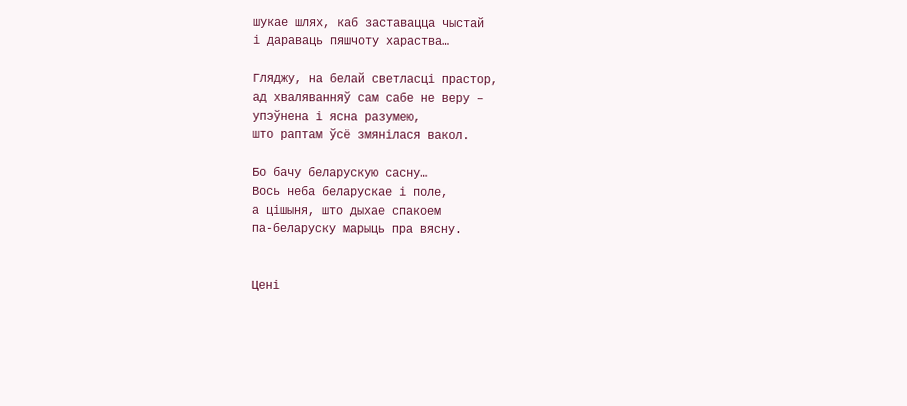шукае шлях, каб заставацца чыстай
і дараваць пяшчоту хараства…

Гляджу, на белай светласці прастор,
ад хваляванняў сам сабе не веру –
упэўнена і ясна разумею,
што раптам ўсё змянілася вакол.

Бо бачу беларускую сасну…
Вось неба беларускае і поле,
а цішыня, што дыхае спакоем
па-беларуску марыць пра вясну.


Цені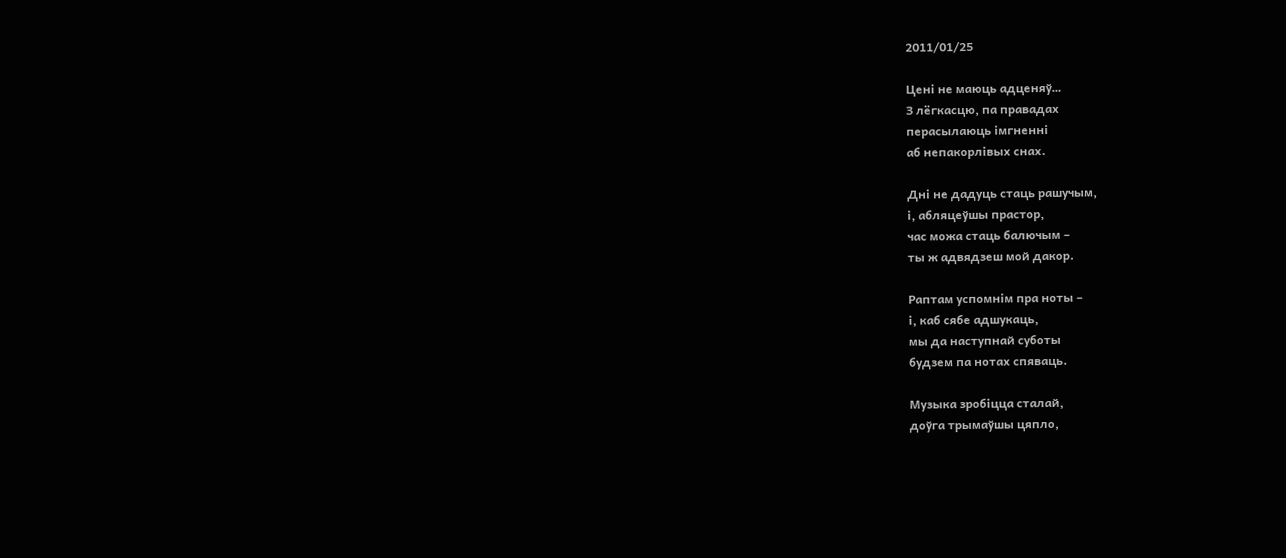2011/01/25

Цені не маюць адценяў…
З лёгкасцю, па правадах
перасылаюць імгненні
аб непакорлівых снах.

Дні не дадуць стаць рашучым,
і, абляцеўшы прастор,
час можа стаць балючым –
ты ж адвядзеш мой дакор.

Раптам успомнім пра ноты –
і, каб сябе адшукаць,
мы да наступнай суботы
будзем па нотах спяваць.

Музыка зробіцца сталай,
доўга трымаўшы цяпло,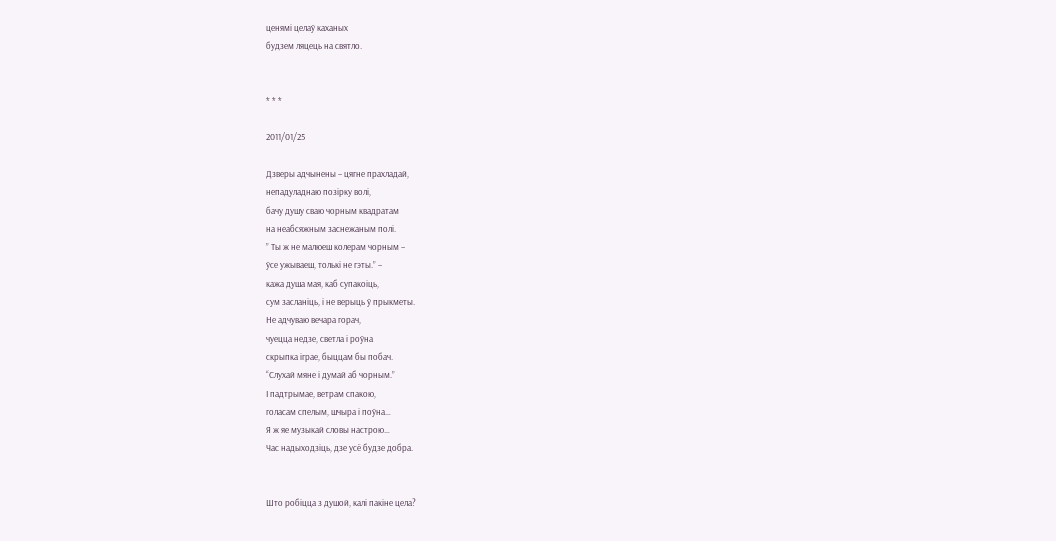ценямі целаў каханых
будзем ляцець на святло.


* * *

2011/01/25

Дзверы адчынены – цягне прахладай,
непадуладнаю позірку волі,
бачу душу сваю чорным квадратам
на неабсяжным заснежаным полі.
” Ты ж не малюеш колерам чорным –
ўсе ужываеш, толькі не гэты.” –
кажа душа мая, каб супакоіць,
сум засланіць, і не верыць ў прыкметы.
Не адчуваю вечара горач,
чуецца недзе, светла і роўна
скрыпка іграе, быццам бы побач.
“Слухай мяне і думай аб чорным.”
І падтрымае, ветрам спакою,
голасам спелым, шчыра і поўна…
Я ж яе музыкай словы настрою…
Час надыходзіць, дзе усё будзе добра.


Што робіцца з душой, калі пакіне цела?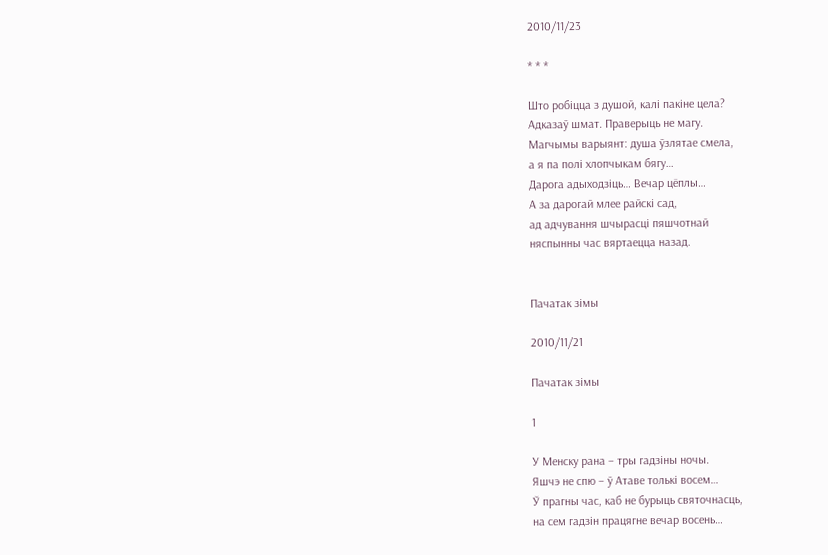2010/11/23

* * *

Што робіцца з душой, калі пакіне цела?
Адказаў шмат. Праверыць не магу.
Магчымы варыянт: душа ўзлятае смела,
а я па полі хлопчыкам бягу…
Дарога адыходзіць… Вечар цёплы…
А за дарогай млее райскі сад,
ад адчування шчырасці пяшчотнай
няспынны час вяртаецца назад.


Пачатак зімы

2010/11/21

Пачатак зімы

1

У Менску рана – тры гадзіны ночы.
Яшчэ не спю – ў Атаве толькі восем…
Ў прагны час, каб не бурыць святочнасць,
на сем гадзін працягне вечар восень…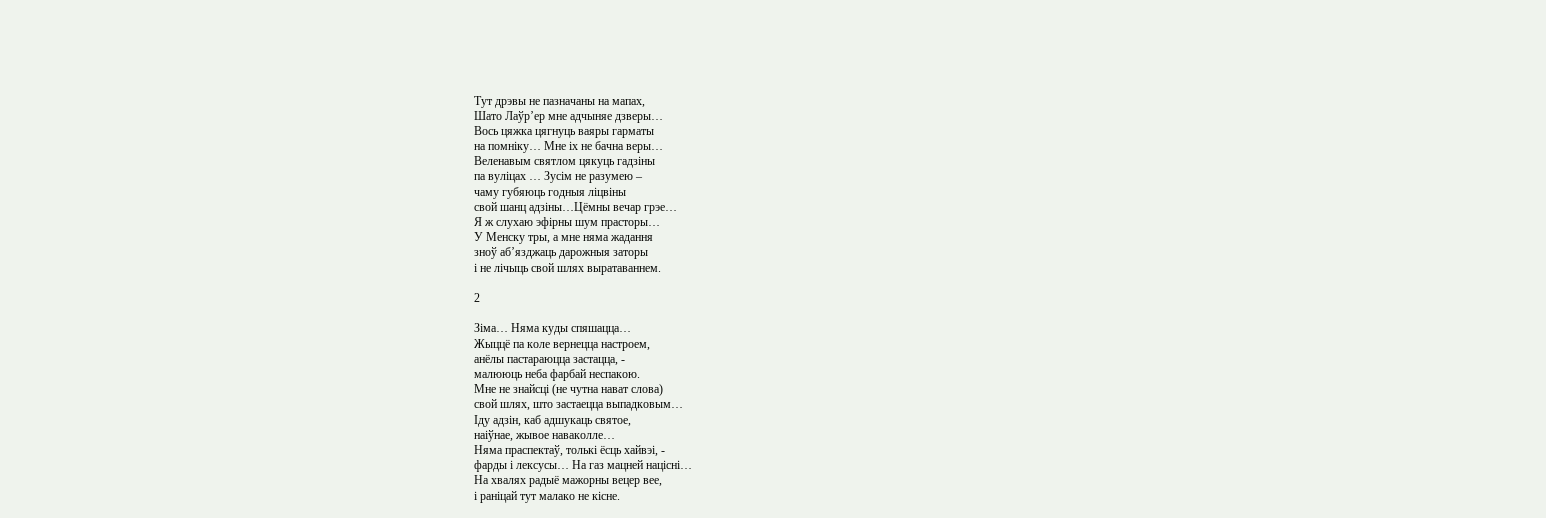Тут дрэвы не пазначаны на мапах,
Шато Лаўр’ер мне адчыняе дзверы…
Вось цяжка цягнуць ваяры гарматы
на помніку… Мне іх не бачна веры…
Веленавым святлом цякуць гадзіны
па вуліцах … Зусім не разумею –
чаму губяюць годныя ліцвіны
свой шанц адзіны…Цёмны вечар грэе…
Я ж слухаю эфірны шум прасторы…
У Менску тры, а мне няма жадання
зноў аб’язджаць дарожныя заторы
і не лічыць свой шлях выратаваннем.

2

Зіма… Няма куды спяшацца…
Жыццё па коле вернецца настроем,
анёлы пастараюцца застацца, -
малююць неба фарбай неспакою.
Мне не знайсці (не чутна нават слова)
свой шлях, што застаецца выпадковым…
Іду адзін, каб адшукаць святое,
наіўнае, жывое наваколле…
Няма праспектаў, толькі ёсць хайвэі, -
фарды і лексусы… На газ мацней націсні…
На хвалях радыё мажорны вецер вее,
і раніцай тут малако не кісне.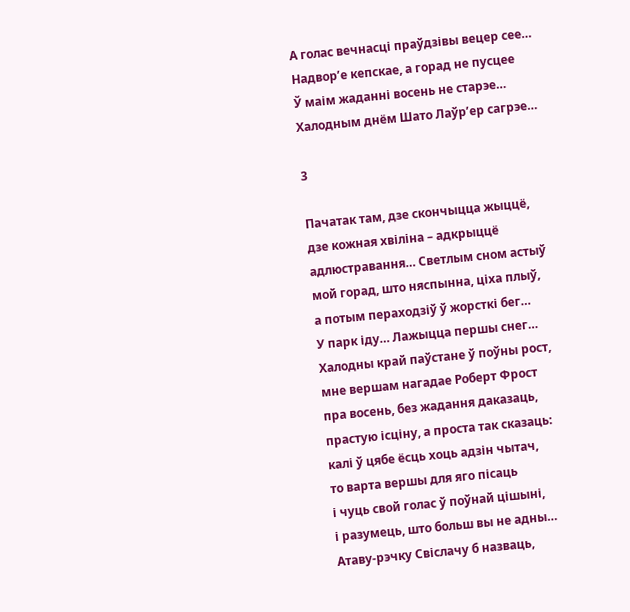А голас вечнасці праўдзівы вецер сее…
Надвор’е кепскае, а горад не пусцее
Ў маім жаданні восень не старэе…
Халодным днём Шато Лаўр’ер сагрэе…

3

Пачатак там, дзе скончыцца жыццё,
дзе кожная хвіліна – адкрыццё
адлюстравання… Светлым сном астыў
мой горад, што няспынна, ціха плыў,
а потым пераходзіў ў жорсткі бег…
У парк іду… Лажыцца першы снег…
Халодны край паўстане ў поўны рост,
мне вершам нагадае Роберт Фрост
пра восень, без жадання даказаць,
прастую ісціну, а проста так сказаць:
калі ў цябе ёсць хоць адзін чытач,
то варта вершы для яго пісаць
і чуць свой голас ў поўнай цішыні,
і разумець, што больш вы не адны…
Атаву-рэчку Свіслачу б назваць,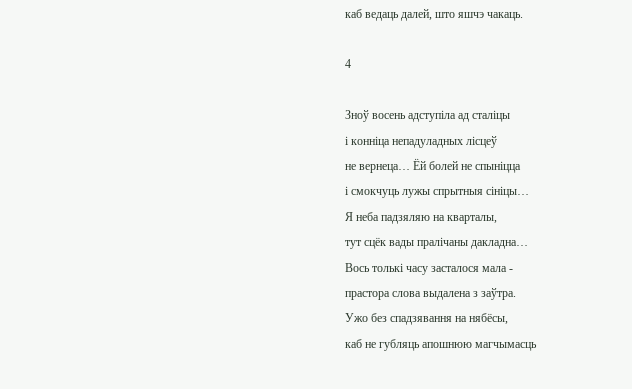каб ведаць далей, што яшчэ чакаць.

4

Зноў восень адступіла ад сталіцы
і конніца непадуладных лісцеў
не вернеца… Ёй болей не спыніцца
і смокчуць лужы спрытныя сініцы…
Я неба падзяляю на кварталы,
тут сцёк вады пралічаны дакладна…
Вось толькі часу засталося мала -
прастора слова выдалена з заўтра.
Ужо без спадзявання на нябёсы,
каб не губляць апошнюю магчымасць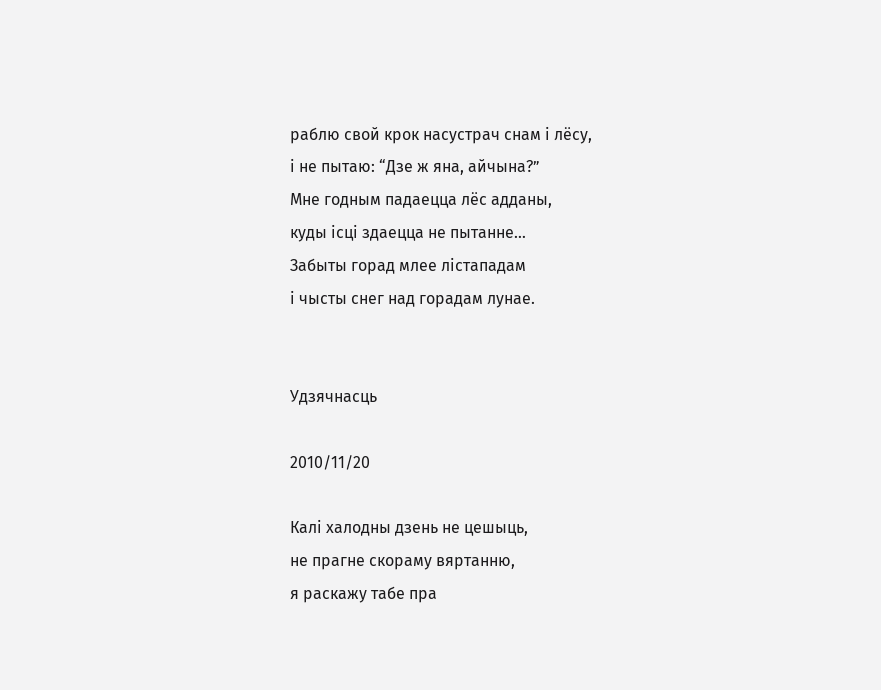раблю свой крок насустрач снам і лёсу,
і не пытаю: “Дзе ж яна, айчына?”
Мне годным падаецца лёс адданы,
куды ісці здаецца не пытанне…
Забыты горад млее лістападам
і чысты снег над горадам лунае.


Удзячнасць

2010/11/20

Калі халодны дзень не цешыць,
не прагне скораму вяртанню,
я раскажу табе пра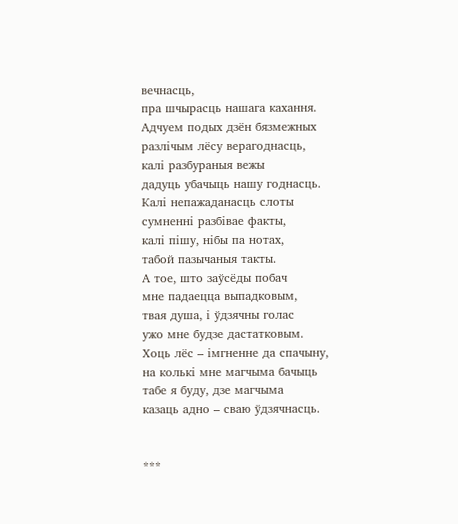вечнасць,
пра шчырасць нашага кахання.
Адчуем подых дзён бязмежных
разлічым лёсу верагоднасць,
калі разбураныя вежы
дадуць убачыць нашу годнасць.
Калі непажаданасць слоты
сумненні разбівае факты,
калі пішу, нібы па нотах,
табой пазычаныя такты.
А тое, што заўсёды побач
мне падаецца выпадковым,
твая душа, і ўдзячны голас
ужо мне будзе дастатковым.
Хоць лёс – імгненне да спачыну,
на колькі мне магчыма бачыць
табе я буду, дзе магчыма
казаць адно – сваю ўдзячнасць.


***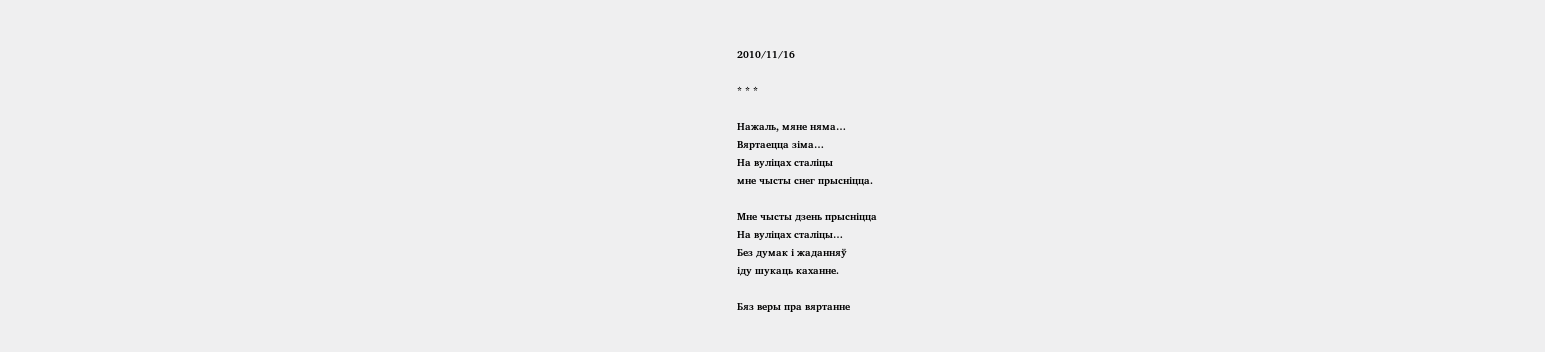2010/11/16

* * *

Нажаль, мяне няма…
Вяртаецца зіма…
На вуліцах сталіцы
мне чысты снег прысніцца.

Мне чысты дзень прысніцца
На вуліцах сталіцы…
Без думак і жаданняў
іду шукаць каханне.

Бяз веры пра вяртанне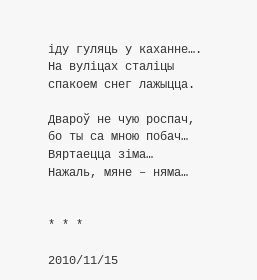іду гуляць у каханне….
На вуліцах сталіцы
спакоем снег лажыцца.

Двароў не чую роспач,
бо ты са мною побач…
Вяртаецца зіма…
Нажаль, мяне – няма…


* * *

2010/11/15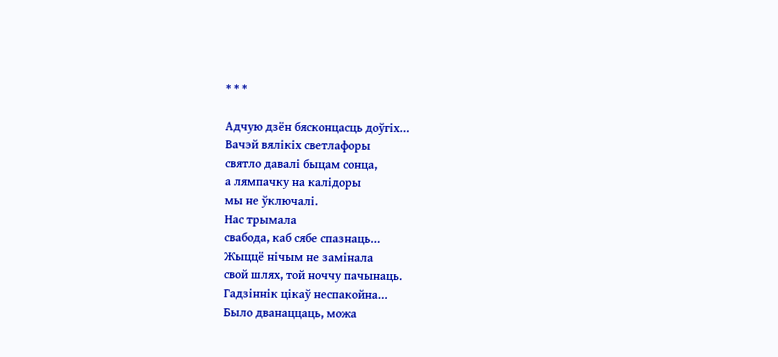* * *

Адчую дзён бясконцасць доўгіх…
Вачэй вялікіх светлафоры
святло давалі быцам сонца,
а лямпачку на калідоры
мы не ўключалі.
Нас трымала
свабода, каб сябе спазнаць…
Жыццё нічым не замінала
свой шлях, той ноччу пачынаць.
Гадзіннік цікаў неспакойна…
Было дванаццаць, можа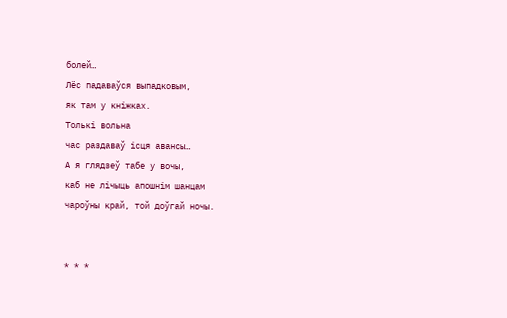болей…
Лёс падаваўся выпадковым,
як там у кніжках.
Толькі вольна
час раздаваў ісця авансы…
А я глядзеў табе у вочы,
каб не лічыць апошнім шанцам
чароўны край, той доўгай ночы.


* * *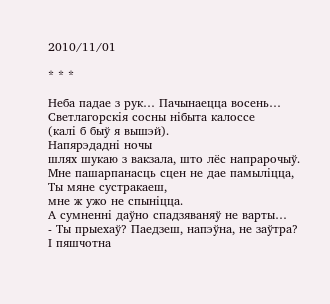2010/11/01

* * *

Неба падае з рук… Пачынаецца восень…
Светлагорскія сосны нібыта калоссе
(калі б быў я вышэй).
Напярэдадні ночы
шлях шукаю з вакзала, што лёс напрарочыў.
Мне пашарпанасць сцен не дае памыліцца,
Ты мяне сустракаеш,
мне ж ужо не спыніцца.
А сумненні даўно спадзяваняў не варты…
- Ты прыехаў? Паедзеш, напэўна, не заўтра?
І пяшчотна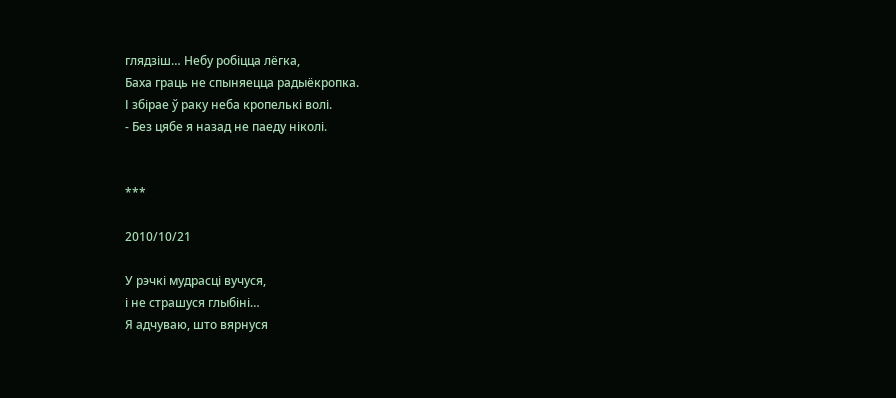глядзіш… Небу робіцца лёгка,
Баха граць не спыняецца радыёкропка.
І збірае ў раку неба кропелькі волі.
- Без цябе я назад не паеду ніколі.


***

2010/10/21

У рэчкі мудрасці вучуся,
і не страшуся глыбіні…
Я адчуваю, што вярнуся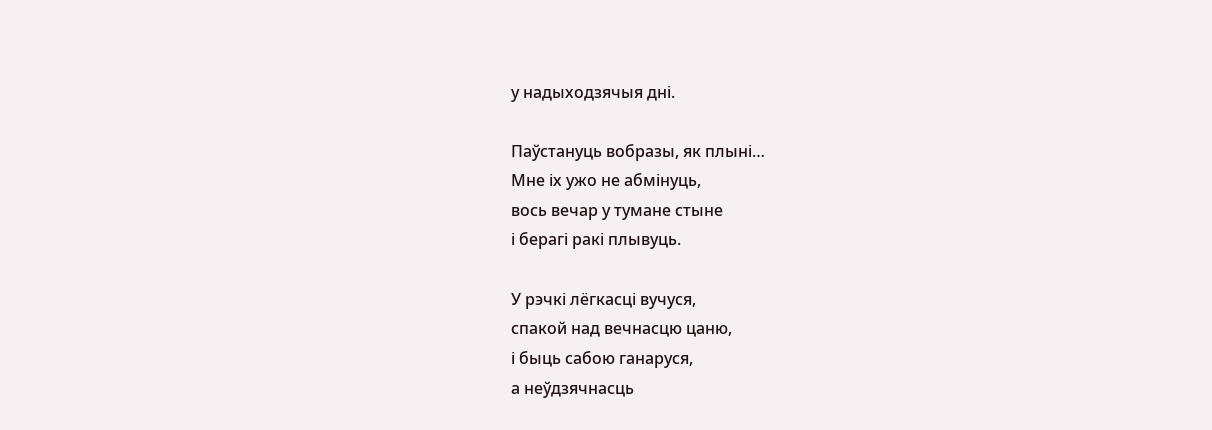у надыходзячыя дні.

Паўстануць вобразы, як плынi…
Мне іх ужо не абмінуць,
вось вечар у тумане стыне
і берагі ракі плывуць.

У рэчкі лёгкасці вучуся,
спакой над вечнасцю цаню,
і быць сабою ганаруся,
а неўдзячнасць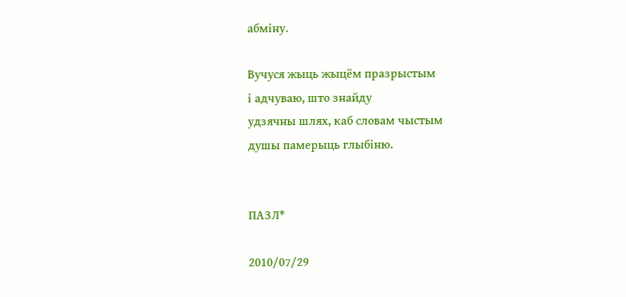абміну.

Вучуся жыць жыцём празрыстым
і адчуваю, што знайду
удзячны шлях, каб словам чыстым
душы памерыць глыбіню.


ПАЗЛ*

2010/07/29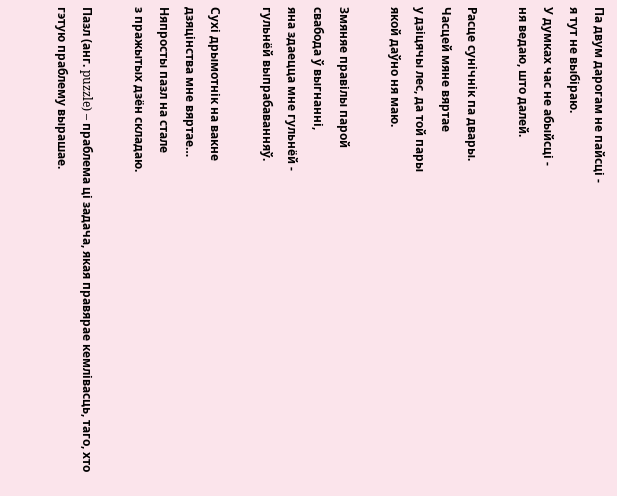Па двум дарогам не пайсці -
я тут не выбіраю.
У думках час не абыйсці -
ня ведаю, што далей.

Расце сунічнік па двары.
Часцей мяне вяртае
у дзіцячы лес, да той пары
якой даўно ня маю.

Змяняе правілы парой
свабода ў выгнанні,
яна здаецца мне гульнёй -
гульнёй выпрабаванняў.

Сухі дрымотнік на вакне
дзяцінства мне вяртае…
Няпросты пазл на стале
з пражытых дзён складаю.

Пазл (анг. puzzle) – праблема ці задача, якая правярае кемлівасць, таго, хто гэтую праблему вырашае.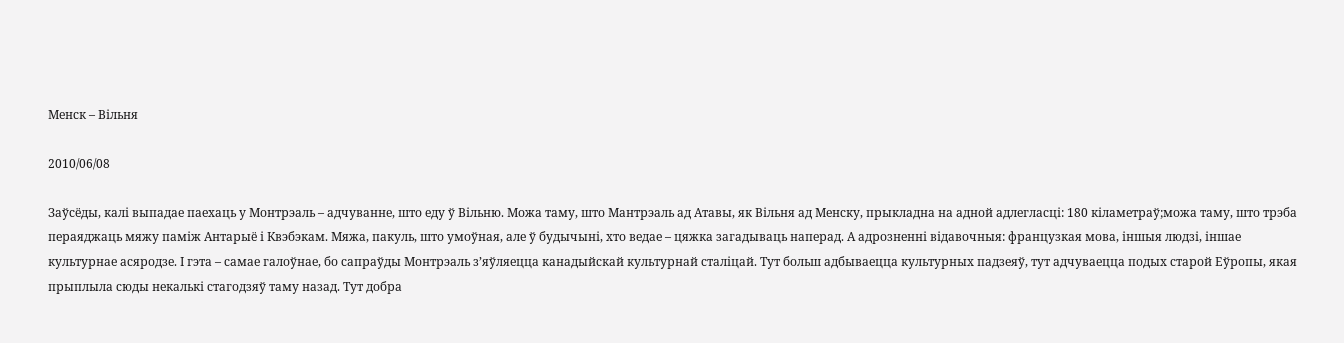Менск – Вільня

2010/06/08

Заўсёды, калі выпадае паехаць у Монтрэаль – адчуванне, што еду ў Вільню. Можа таму, што Мантрэаль ад Атавы, як Вільня ад Менску, прыкладна на адной адлегласці: 180 кіламетраў;можа таму, што трэба пераяджаць мяжу паміж Антарыё і Квэбэкам. Мяжа, пакуль, што умоўная, але ў будычыні, хто ведае – цяжка загадываць наперад. А адрозненні відавочныя: французкая мова, іншыя людзі, іншае культурнае асяродзе. І гэта – самае галоўнае, бо сапраўды Монтрэаль з’яўляецца канадыйскай культурнай сталіцай. Тут больш адбываецца культурных падзеяў, тут адчуваецца подых старой Еўропы, якая прыплыла сюды некалькі стагодзяў таму назад. Тут добра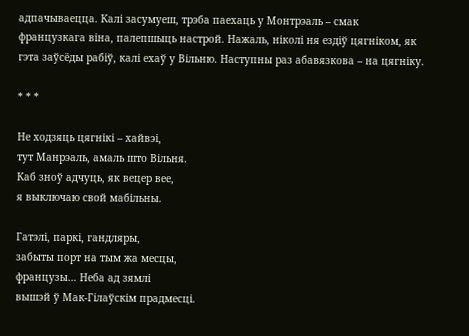адпачываецца. Калі засумуеш, трэба паехаць у Монтрэаль – смак французкага віна, палепшыць настрой. Нажаль, ніколі ня ездіў цягніком, як гэта заўсёды рабіў, калі ехаў у Вільню. Наступны раз абавязкова – на цягніку.

* * *

Не ходзяць цягнікі – хайвэі,
тут Манрэаль, амаль што Вільня.
Каб зноў адчуць, як вецер вее,
я выключаю свой мабільны.

Гатэлі, паркі, гандляры,
забыты порт на тым жа месцы,
французы… Неба ад зямлі
вышэй ў Мак-Гілаўскім прадмесці.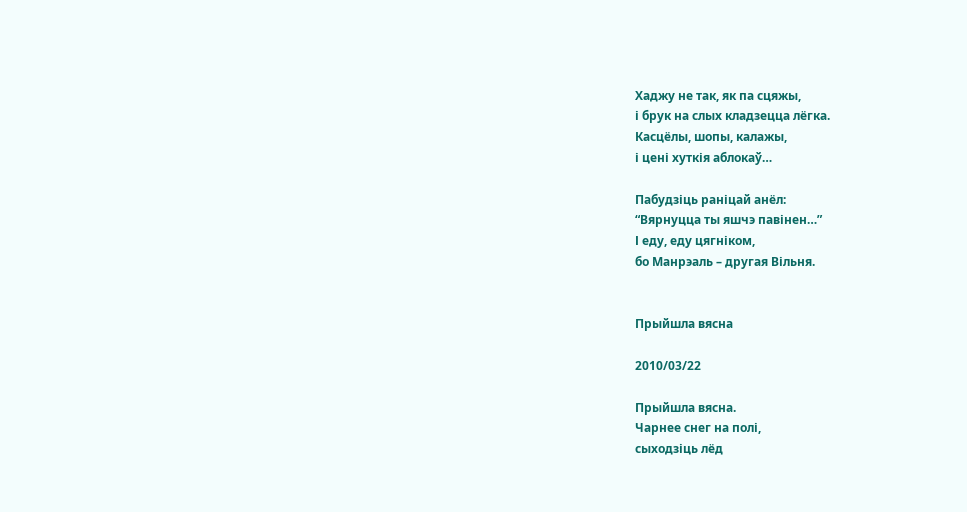Хаджу не так, як па сцяжы,
і брук на слых кладзецца лёгка.
Касцёлы, шопы, калажы,
і цені хуткія аблокаў…

Пабудзіць раніцай анёл:
“Вярнуцца ты яшчэ павінен…”
І еду, еду цягніком,
бо Манрэаль – другая Вільня.


Прыйшла вясна

2010/03/22

Прыйшла вясна.
Чарнее снег на полі,
сыходзіць лёд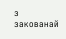з закованай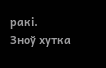ракі.
Зноў хутка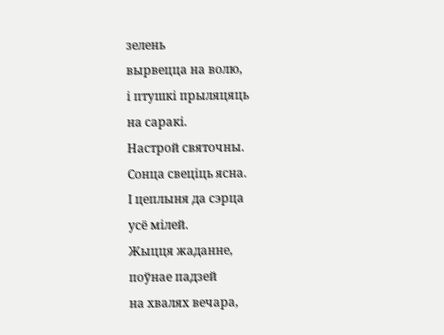зелень
вырвецца на волю,
і птушкі прыляцяць
на саракі.
Настрой святочны.
Сонца свеціць ясна.
І цеплыня да сэрца
усё мілей.
Жыцця жаданне,
поўнае падзей
на хвалях вечара,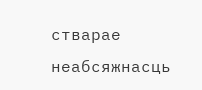стварае неабсяжнасць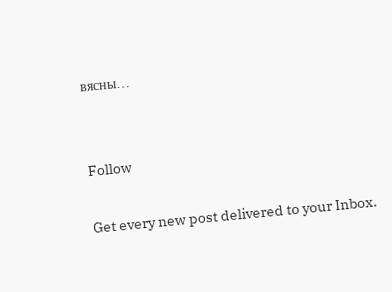вясны…


Follow

Get every new post delivered to your Inbox.